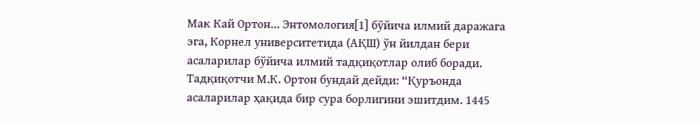Мак Кай Ортон... Энтомология[1] бўйича илмий даражага эга, Корнел университетида (АҚШ) ўн йилдан бери асаларилар бўйича илмий тадқиқотлар олиб боради.
Тадқиқотчи М.К. Ортон бундай дейди: “Қуръонда асаларилар ҳақида бир сура борлигини эшитдим. 1445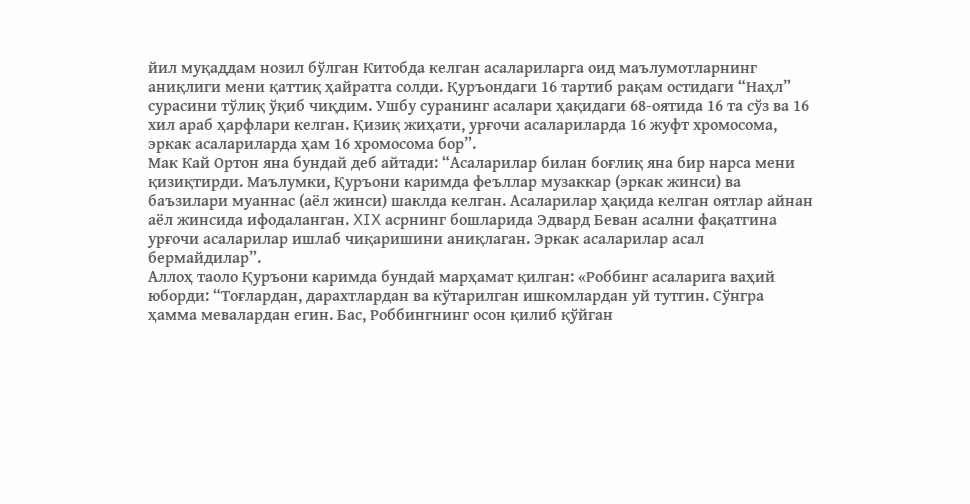йил муқаддам нозил бўлган Китобда келган асалариларга оид маълумотларнинг аниқлиги мени қаттиқ ҳайратга солди. Қуръондаги 16 тартиб рақам остидаги “Наҳл” сурасини тўлиқ ўқиб чиқдим. Ушбу суранинг асалари ҳақидаги 68-оятида 16 та сўз ва 16 хил араб ҳарфлари келган. Қизиқ жиҳати, урғочи асалариларда 16 жуфт хромосома, эркак асалариларда ҳам 16 хромосома бор”.
Мак Кай Ортон яна бундай деб айтади: “Асаларилар билан боғлиқ яна бир нарса мени қизиқтирди. Маълумки, Қуръони каримда феъллар музаккар (эркак жинси) ва баъзилари муаннас (аёл жинси) шаклда келган. Асаларилар ҳақида келган оятлар айнан аёл жинсида ифодаланган. XIX асрнинг бошларида Эдвард Беван асални фақатгина урғочи асаларилар ишлаб чиқаришини аниқлаган. Эркак асаларилар асал бермайдилар”.
Аллоҳ таоло Қуръони каримда бундай марҳамат қилган: «Роббинг асаларига ваҳий юборди: “Тоғлардан, дарахтлардан ва кўтарилган ишкомлардан уй тутгин. Сўнгра ҳамма мевалардан егин. Бас, Роббингнинг осон қилиб қўйган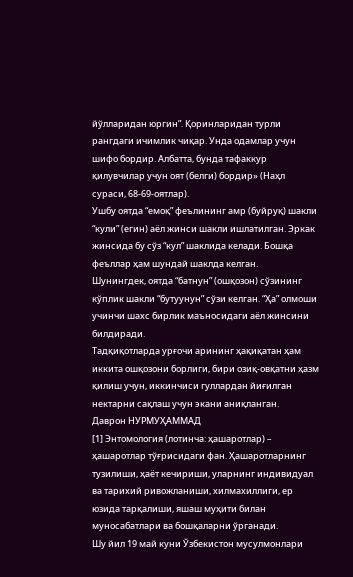йўлларидан юргин”. Қоринларидан турли рангдаги ичимлик чиқар. Унда одамлар учун шифо бордир. Албатта, бунда тафаккур қилувчилар учун оят (белги) бордир» (Наҳл сураси, 68-69-оятлар).
Ушбу оятда “емоқ” феълининг амр (буйруқ) шакли “кули” (егин) аёл жинси шакли ишлатилган. Эркак жинсида бу сўз “кул” шаклида келади. Бошқа феъллар ҳам шундай шаклда келган.
Шунингдек, оятда “батнун” (ошқозон) сўзининг кўплик шакли “бутуунун” сўзи келган. “Ҳа” олмоши учинчи шахс бирлик маъносидаги аёл жинсини билдиради.
Тадқиқотларда урғочи арининг ҳақиқатан ҳам иккита ошқозони борлиги, бири озиқ-овқатни ҳазм қилиш учун, иккинчиси гуллардан йиғилган нектарни сақлаш учун экани аниқланган.
Даврон НУРМУҲАММАД
[1] Энтомология (лотинча: ҳашаротлар) – ҳашаротлар тўғрисидаги фан. Ҳашаротларнинг тузилиши, ҳаёт кечириши, уларнинг индивидуал ва тарихий ривожланиши, хилмахиллиги, ер юзида тарқалиши, яшаш муҳити билан муносабатлари ва бошқаларни ўрганади.
Шу йил 19 май куни Ўзбекистон мусулмонлари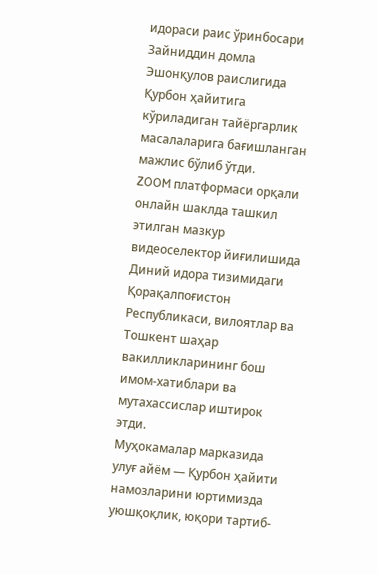идораси раис ўринбосари Зайниддин домла Эшонқулов раислигида Қурбон ҳайитига кўриладиган тайёргарлик масалаларига бағишланган мажлис бўлиб ўтди.
ZOOM платформаси орқали онлайн шаклда ташкил этилган мазкур видеоселектор йиғилишида Диний идора тизимидаги Қорақалпоғистон Республикаси, вилоятлар ва Тошкент шаҳар вакилликларининг бош имом-хатиблари ва мутахассислар иштирок этди.
Муҳокамалар марказида улуғ айём — Қурбон ҳайити намозларини юртимизда уюшқоқлик, юқори тартиб-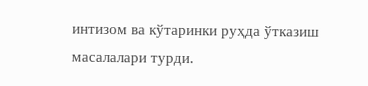интизом ва кўтаринки руҳда ўтказиш масалалари турди.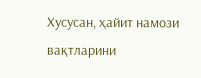Хусусан, ҳайит намози вақтларини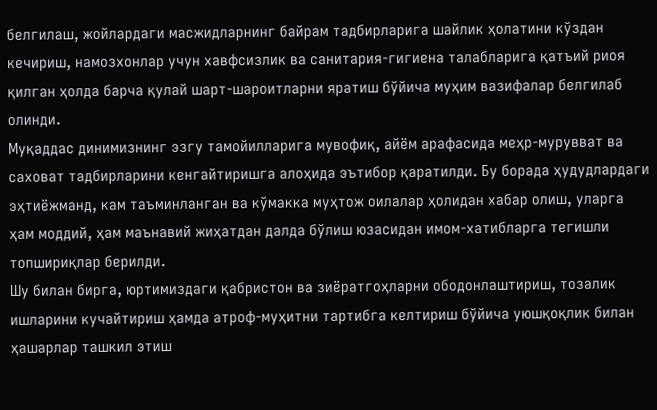белгилаш, жойлардаги масжидларнинг байрам тадбирларига шайлик ҳолатини кўздан кечириш, намозхонлар учун хавфсизлик ва санитария-гигиена талабларига қатъий риоя қилган ҳолда барча қулай шарт-шароитларни яратиш бўйича муҳим вазифалар белгилаб олинди.
Муқаддас динимизнинг эзгу тамойилларига мувофиқ, айём арафасида меҳр-мурувват ва саховат тадбирларини кенгайтиришга алоҳида эътибор қаратилди. Бу борада ҳудудлардаги эҳтиёжманд, кам таъминланган ва кўмакка муҳтож оилалар ҳолидан хабар олиш, уларга ҳам моддий, ҳам маънавий жиҳатдан далда бўлиш юзасидан имом-хатибларга тегишли топшириқлар берилди.
Шу билан бирга, юртимиздаги қабристон ва зиёратгоҳларни ободонлаштириш, тозалик ишларини кучайтириш ҳамда атроф-муҳитни тартибга келтириш бўйича уюшқоқлик билан ҳашарлар ташкил этиш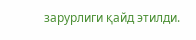зарурлиги қайд этилди.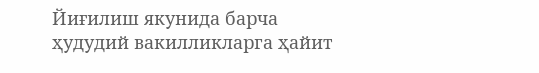Йиғилиш якунида барча ҳудудий вакилликларга ҳайит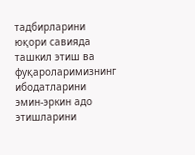тадбирларини юқори савияда ташкил этиш ва фуқароларимизнинг ибодатларини эмин-эркин адо этишларини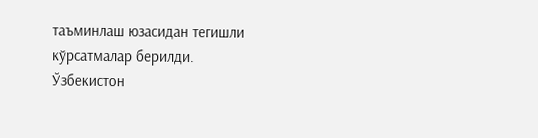таъминлаш юзасидан тегишли кўрсатмалар берилди.
Ўзбекистон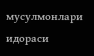мусулмонлари идораси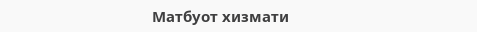Матбуот хизмати